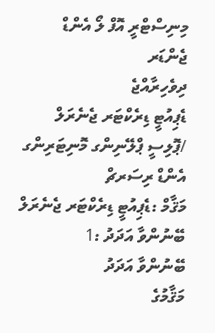މިނިސްޓްރީ އޮފް ލޯ އެންޑް ޖެންޑަރ
ދިވެހިރާއްޖެ
ޑެޕިއުޓީ ޑިރެކްޓަރ ޖެނެރަލް /ޕޮލިސީ ޕްލޭނިންގ މޮނިޓަރިންގ އެންޑް ރިސަރޗް
މަޤާމް :ޑެޕިއުޓީ ޑިރެކްޓަރ ޖެނެރަލް
ބޭނުންވާ އަދަދު :1
ބޭނުންވާ އަދަދު
މަޤާމުގެ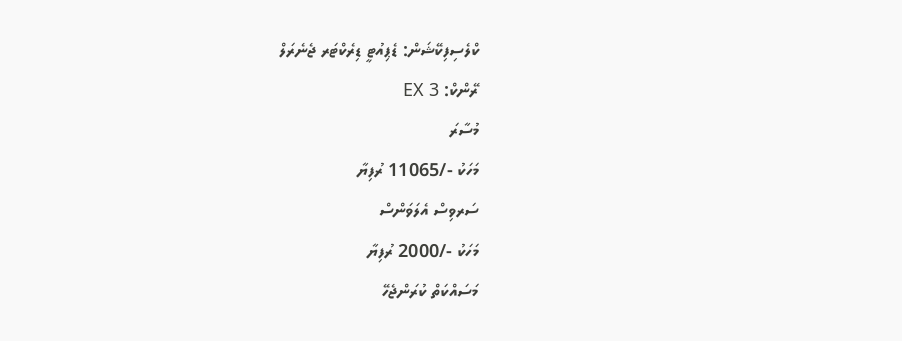ކްލެސިފިކޭޝަން: ޑެޕިއުޓީ ޑިރެކްޓަރ ޖެނެރަލް
ރޭންކް: EX 3
މުސާރަ
މަހަކު -/11065 ރުފިޔާ
ސަރވިސް އެލަވަންސް
މަހަކު -/2000 ރުފިޔާ
މަސައްކަތް ކުރަންޖެހޭ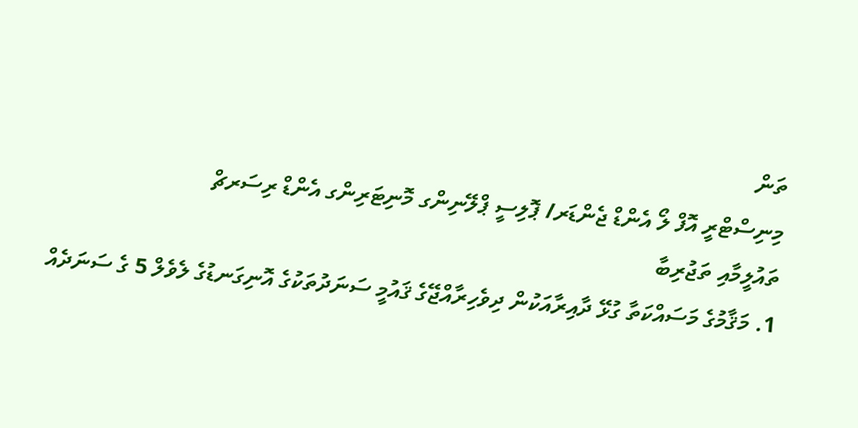ތަން
މިނިސްޓްރީ އޮފް ލޯ އެންޑް ޖެންޑަރ/ ޕޮލިސީ ޕްލޭނިންގ މޮނިޓަރިންގ އެންޑް ރިސަރޗް
ތައުލީމާއި ތަޖުރިބާ
1. މަޤާމުގެ މަސައްކަތާ ގުޅޭ ދާއިރާއަކުން ދިވެހިރާއްޖޭގެ ޤައުމީ ސަނަދުތަކުގެ އޮނިގަނޑުގެ ލެވެލް 5 ގެ ސަނަދެއް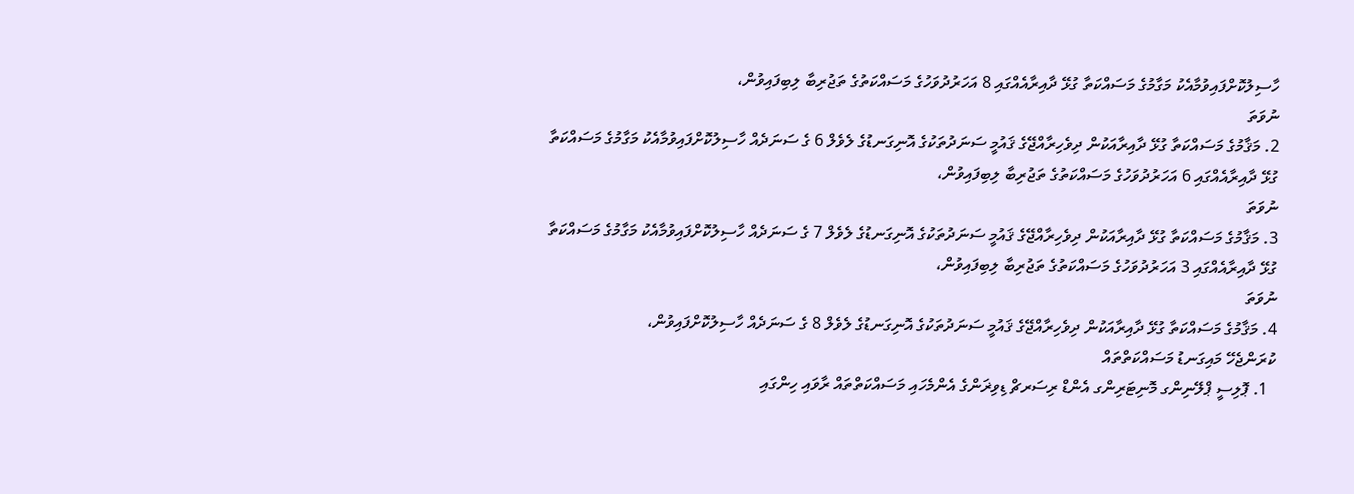ހާސިލުކޮށްފައިވުމާއެކު މަގާމުގެ މަސައްކަތާ ގުޅޭ ދާއިރާއެއްގައި 8 އަހަރުދުވަހުގެ މަސައްކަތުގެ ތަޖުރިބާ ލިބިފައިވުން،
ނުވަތަ
2. މަޤާމުގެ މަސައްކަތާ ގުޅޭ ދާއިރާއަކުން ދިވެހިރާއްޖޭގެ ޤައުމީ ސަނަދުތަކުގެ އޮނިގަނޑުގެ ލެވެލް 6 ގެ ސަނަދެއް ހާސިލުކޮށްފައިވުމާއެކު މަގާމުގެ މަސައްކަތާ ގުޅޭ ދާއިރާއެއްގައި 6 އަހަރުދުވަހުގެ މަސައްކަތުގެ ތަޖުރިބާ ލިބިފައިވުން،
ނުވަތަ
3. މަޤާމުގެ މަސައްކަތާ ގުޅޭ ދާއިރާއަކުން ދިވެހިރާއްޖޭގެ ޤައުމީ ސަނަދުތަކުގެ އޮނިގަނޑުގެ ލެވެލް 7 ގެ ސަނަދެއް ހާސިލުކޮށްފައިވުމާއެކު މަގާމުގެ މަސައްކަތާ ގުޅޭ ދާއިރާއެއްގައި 3 އަހަރުދުވަހުގެ މަސައްކަތުގެ ތަޖުރިބާ ލިބިފައިވުން،
ނުވަތަ
4. މަޤާމުގެ މަސައްކަތާ ގުޅޭ ދާއިރާއަކުން ދިވެހިރާއްޖޭގެ ޤައުމީ ސަނަދުތަކުގެ އޮނިގަނޑުގެ ލެވެލް 8 ގެ ސަނަދެއް ހާސިލުކޮށްފައިވުން،
ކުރަންޖެހޭ މައިގަނޑު މަސައްކަތްތައް
  1. ޕޮލިސީ ޕްލޭނިންގ މޮނިޓަރިންގ އެންޑް ރިސަރޗް ޑިވިޜަންގެ އެންމެހައި މަސައްކަތްތައް ރާވައި ހިންގައި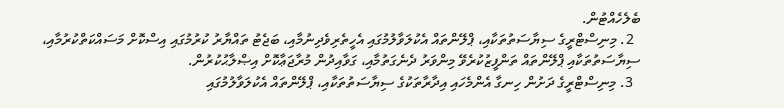ބެލެހެއްޓުން.
  2. މިނިސްޓްރީގެ ސިޔާސަތުތަކާއި، ޕްލޭންތައް އެކުލަވާލުމުގައި އެހީތެރިވެދިނުމާއި، ބަޖެޓު ތައްޔާރު ކުރުމުގައި އިސްކޮށް މަސައްކަތްކުރުމާއި، ސިޔާސަތުތަކާއި ޕްލޭންތައް ތަންފީޒުކުރެވޭ މިންވަރު ދެނެގަތުމާއި، ގަވާއިދުން މުރާޖަޢާކޮށް އިޞްލާޙުކުރުން.
  3. މިނިސްޓްރީގެ ދަށުން ހިނގާ އެންމެހައި އިދާރާތަކުގެ ސިޔާސަތުތަކާއި، ޕްލޭންތައް އެކުލަވާލުމުގައި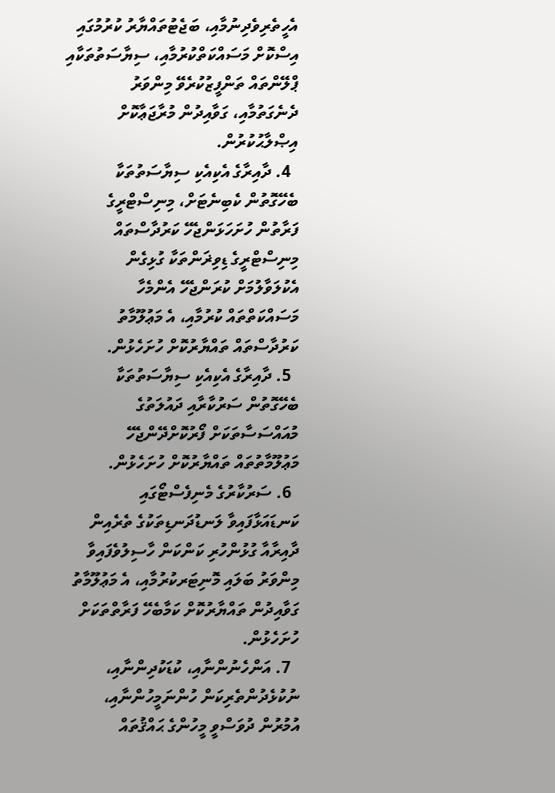އެހީތެރިވެދިނުމާއި، ބަޖެޓުތައްޔާރު ކުރުމުގައި އިސްކޮށް މަސައްކަތްކުރުމާއި، ސިޔާސަތުތަކާއި ޕްލޭންތައް ތަންފީޒުކުރެވޭ މިންވަރު ދެނެގަތުމާއި، ގަވާއިދުން މުރާޖަޢާކޮށް އިޞްލާޙުކުރުން.
  4. ދާއިރާގެ އެކިއެކި ސިޔާސަތުތަކާ ބެހޭގޮތުން ކެބިނެޓަށް، މިނިސްޓްރީގެ ފަރާތުން ހުށަހަޅަންޖެހޭ ކަރުދާސްތައް މިނިސްޓްރީގެ ޑިވިޜަންތަކާ ގުޅިގެން އެކުލަވާލުމަށް ކުރަންޖެހޭ އެންމެހާ މަސައްކަތްތައް ކުރުމާއި، އެ މަޢުލޫމާތު ކަރުދާސްތައް ތައްޔާރުކޮށް ހުށަހެޅުން.
  5. ދާއިރާގެ އެކިއެކި ސިޔާސަތުތަކާ ބެހޭގޮތުން ސަރުކާރާއި ދައުލަތުގެ މުއައްސަސާތަކަށް ފޯރުކޮށްދޭންޖެހޭ މަޢުލޫމާތުތައް ތައްޔާރުކޮށް ހުށަހެޅުން.
  6. ސަރުކާރުގެ މެނިފެސްޓޯގައި ކަނޑައަޅާފައިވާ ލަނޑުދަނޑިތަކުގެ ތެރެއިން ދާއިރާއާ ގުޅުންހުރި ކަންކަން ހާސިލުވެފައިވާ މިންވަރު ބަލައި މޮނިޓަރކުރުމާއި، އެ މަޢުލޫމާތު ގަވާއިދުން ތައްޔާރުކޮށް ކަމާބެހޭ ފަރާތްތަކަށް ހުށަހެޅުން.
  7. އަންހެނުންނާއި، ކުޑަކުދިންނާއި، ނުކުޅެދުންތެރިކަން ހުންނަމީހުންނާއި، އުމުރުން ދުވަސްވީ މީހުންގެ ޙައްޤުތައް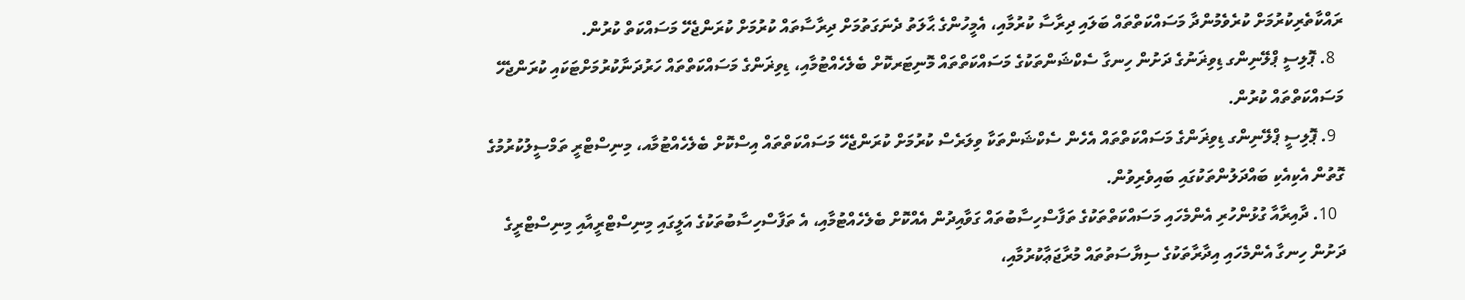ރައްކާތެރިކުރުމަށް ކުރެވެމުންދާ މަސައްކަތްތައް ބަލައި ދިރާސާ ކުރުމާއި، އެމީހުންގެ ޙާލަތު ދެނަގަތުމަށް ދިރާސާތައް ކުރުމަށް ކުރަންޖެހޭ މަސައްކަތް ކުރުން.
  8. ޕޮލިސީ ޕްލޭނިންގ ޑިވިޜަނުގެ ދަށުން ހިނގާ ސެކްޝަންތަކުގެ މަސައްކަތްތައް މޮނިޓަރކޮށް ބެލެހެއްޓުމާއި، ޑިވިޜަންގެ މަސައްކަތްތައް ހަރުދަނާކުރުމަށްޓަކައި ކުރަންޖެހޭ މަސައްކަތްތައް ކުރުން.
  9. ޕޮލިސީ ޕްލޭނިންގ ޑިވިޜަންގެ މަސައްކަތްތައް އެހެން ސެކްޝަންތަކާ ވިލަރެސް ކުރުމަށް ކުރަންޖެހޭ މަސައްކަތްތައް އިސްކޮށް ބެލެހެއްޓުމާއ، މިނިސްޓްރީ ތަމްސީލުކުރުމުގެ ގޮތުން އެކިއެކި ބައްދަލުންތަކުގައި ބައިވެރިވުން.
  10. ދާއިރާއާ ގުޅުންހުރި އެންމެހައި މަސައްކަތްތަކުގެ ތަފާސްހިސާބުތައް ގަވާއިދުން އެއްކޮށް ބެލެހެއްޓުމާއި، އެ ތަފާސްހިސާބުތަކުގެ އަލީގައި މިނިސްޓްރީއާއި މިނިސްޓްރީގެ ދަށުން ހިނގާ އެންމެހައި އިދާރާތަކުގެ ސިޔާސަތުތައް މުރާޖަޢާކުރުމާއި،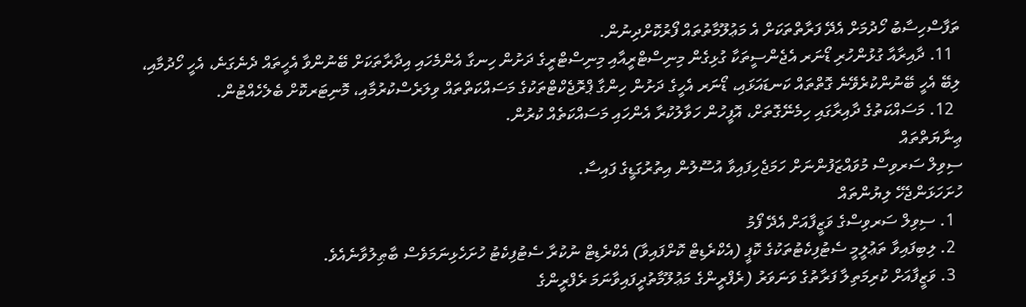ތަފާސްހިސާބު ހޯދުމަށް އެދޭ ފަރާތްތަކަށް އެ މަޢުލޫމާތުތައް ފޯރުކޮށްދިނުން.
  11. ދާއިރާއާ ގުޅުންހުރި ޑޯނަރ އެޖެންސީތަކާ ގުޅިގެން މިނިސްޓްރީއާއި މިނިސްޓްރީގެ ދަށުން ހިނގާ އެންމެހައި އިދާރާތަކަށް ބޭނުންވާ އެހީތައް ދެނެގަނެ، އެހީ ހޯދުމާއި، ލިބޭ އެހީ ބޭނުންކުރެވޭނެ ގޮތްތައް ކަނޑައަޅައި، ޑޯނަރ އެހީގެ ދަށުން ހިންގާ ޕްރޮޖެކްޓްތަކުގެ މަސައްކަތްތައް ވިލަރެސްކުރުމާއި، މޮނިޓަރކޮށް ބެލެހެއްޓުން.
  12. މަސައްކަތުގެ ދާއިރާގައި ހިމެނޭގޮތަށް، އޮފީހުން ހަވާލުކުރާ އެންހައި މަސައްކަތެއް ކުރުން.
ޢިނާޔަތްތައް
ސިވިލް ސަރވިސް މުވައްޒަފުންނަށް ހަމަޖެހިފައިވާ އުސޫލުން އިތުރުގަޑީގެ ފައިސާ.
ހުށަހަޅަންޖެހޭ ލިޔުންތައް
  1. ސިވިލް ސަރވިސްގެ ވަޒީފާއަށް އެދޭ ފޯމު
  2. ލިބިފައިވާ ތަޢުލީމީ ސެޓުފިކެޓުތަކުގެ ކޮޕީ (އެކްރެޑިޓް ކޮށްފައިވާ) އެކްރެޑިޓް ނުކުރާ ސެޓުފިކެޓު ހުށަހެޅިނަމަވެސް ބާޠިލުވާނެއެވެ.
  3. ވަޒީފާއަށް ކުރިމަތިލާ ފަރާތުގެ ވަނަވަރު (ރެފްރީންގެ މަޢުލޫމާތުދީފައިވާނަމަ ރެފްރީންގެ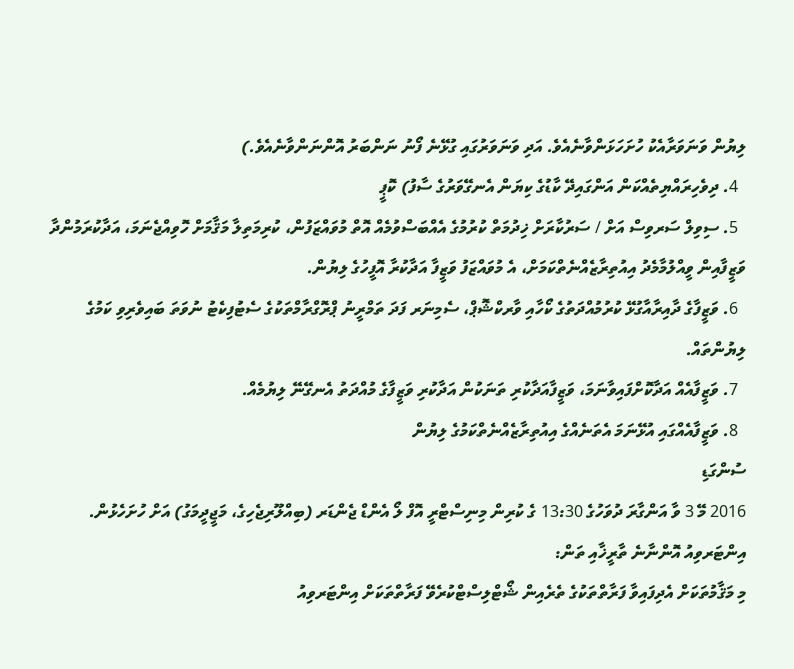ލިޔުން ވަނަވަރާއެކު ހުށަހަޅަންވާނެއެވެ. އަދި ވަނަވަރުގައި ގުޅޭނެ ފޯނު ނަންބަރު އޮންނަންވާނެއެވެ.)
  4. ދިވެހިރައްޔިތެއްކަން އަންގައިދޭ ކާޑުގެ ކިޔަން އެނގޭވަރުގެ ސާފު) ކޮޕީ
  5. ސިވިލް ސަރވިސް އަށް / ސަރުކާރަށް ޚިދުމަތް ކުރުމުގެ އެއްބަސްވުމެއް އޮތް މުވައްޒަފުން، ކުރިމަތިލާ މަޤާމަށް ހޮވިއްޖެނަމަ، އަދާކުރަމުންދާ ވަޒީފާއިން ވީއްލުމާމެދު އިއުތިރާޒެއްނެތްކަމަށް، އެ މުވައްޒަފު ވަޒީފާ އަދާކުރާ އޮފީހުގެ ލިޔުން.
  6. ވަޒީފާގެ ދާއިރާއާގުޅޭ ކުރުމުއްދަތުގެ ކޯހާއި ވާރކްޝޮޕް، ސެމިނަރ ފަދަ ތަމްރީނު ޕްރޮގްރާމްތަކުގެ ސެޓުފިކެޓު ނުވަތަ ބައިވެރިވި ކަމުގެ ލިޔުންތައް.
  7. ވަޒީފާއެއް އަދާކޮށްފައިވާނަމަ، ވަޒީފާއަދާކުރި ތަނަކުން އަދާކުރި ވަޒީފާގެ މުއްދަތު އެނގޭނޭ ލިޔުމެއް.
  8. ވަޒީފާއެއްގައި އުޅޭނަމަ އެތަނެއްގެ އިއުތިރާޒެއްނެތްކަމުގެ ލިޔުން
ސުންގަޑި
2016 މޭ 3 ވާ އަންގާރަ ދުވަހުގެ 13:30 ގެ ކުރިން މިނިސްޓްރީ އޮފް ލޯ އެންޑް ޖެންޑަރ (ބިއްލޫރިޖެހިގެ، މަޖީދީމަގު) އަށް ހުށަހެޅުން.
އިންޓަރވިއު އޮންނާނެ ތާރީޚާއި ތަން:
މި މަޤާމުތަކަށް އެދިފައިވާ ފަރާތްތަކުގެ ތެރެއިން ޝޯޓްލިސްޓްކުރެވޭ ފަރާތްތަކަށް އިންޓަރވިއު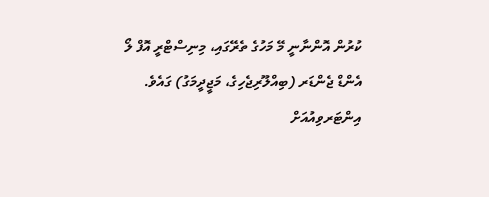ކުރުން އޮންނާނީ މޭ މަހުގެ ތެރޭގައި، މިނިސްޓްރީ އޮފް ލޯ އެންޑް ޖެންޑަރ (ބިއްލޫރިޖެހިގެ، މަޖީދީމަގު) ގައެވެ. އިންޓަރވިއުއަށް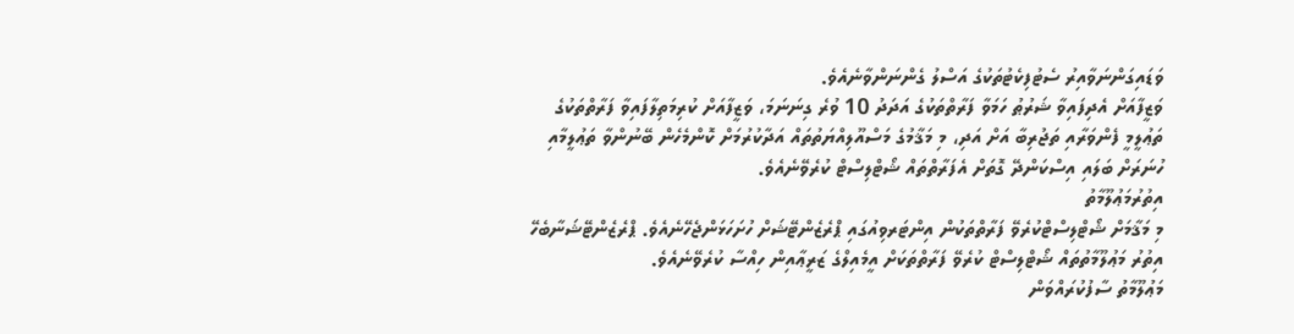ވަޑައިގަންނަވާއިރު ސެޓުފިކެޓުތަކުގެ އަސްލު ގެންނަންވާނެއެވެ.
ވަޒީފާއަށް އެދިފައިވާ ޝަރުޠު ހަމަވާ ފަރާތްތަކުގެ އަދަދު 10 ވުރެ ގިނަނަމަ، ވަޒީފާއަށް ކުރިމަތިލާފައިވާ ފަރާތްތަކުގެ ތަޢުލީމީ ފެންވަރާއި ތަޖުރިބާ އަށް އަދި، މި މަޤާމުގެ މަސްއޫލިއްޔަތުތައް އަދާކުރުމަށް ކޮންމެހެން ބޭނުންވާ ތަޢުލީމާއި ހުނަރަށް ބަލައި އިސްކަންދޭ ގޮތަށް އެފަރާތްތައް ޝޯޓްލިސްޓް ކުރެވޭނެއެވެ.
އިތުރުމަޢުލޫމާތު
މި މަޤާމަށް ޝޯޓްލިސްޓްކުރެވޭ ފަރާތްތަކުން އިންޓަރވިއުގައި ޕްރެޒެންޓޭޝަށް ހުށަހަޅަންޖެހޭނެއެވެ. ޕްރެޒެންޓޭޝަނާބެހޭ އިތުރު މަޢުލޫމާތުތައް ޝޯޓްލިސްޓް ކުރެވޭ ފަރާތްތަކަށް އީމެއިލްގެ ޒަރީޢާއިން ހިއްސާ ކުރެވޭނެއެވެ.
މަޢުލޫމާތު ސާފުކުރައްވަން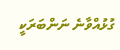ގުޅުއްވާނެ ނަންބަރަކީ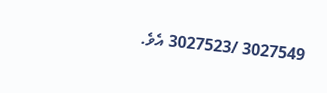3027549 /3027523 އެވެ.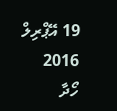19 އޭޕްރިލް 2016
ހޯދާ